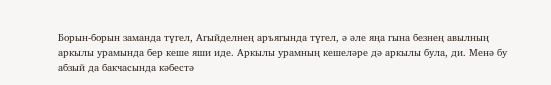Борын-борын заманда түгел, Агыйделнең аръягында түгел, ә әле яңа гына безнең авылның аркылы урамында бер кеше яши иде. Аркылы урамның кешеләре дә аркылы була, ди. Менә бу абзый да бакчасында кәбестә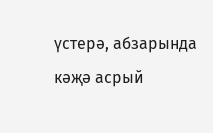үстерә, абзарында кәҗә асрый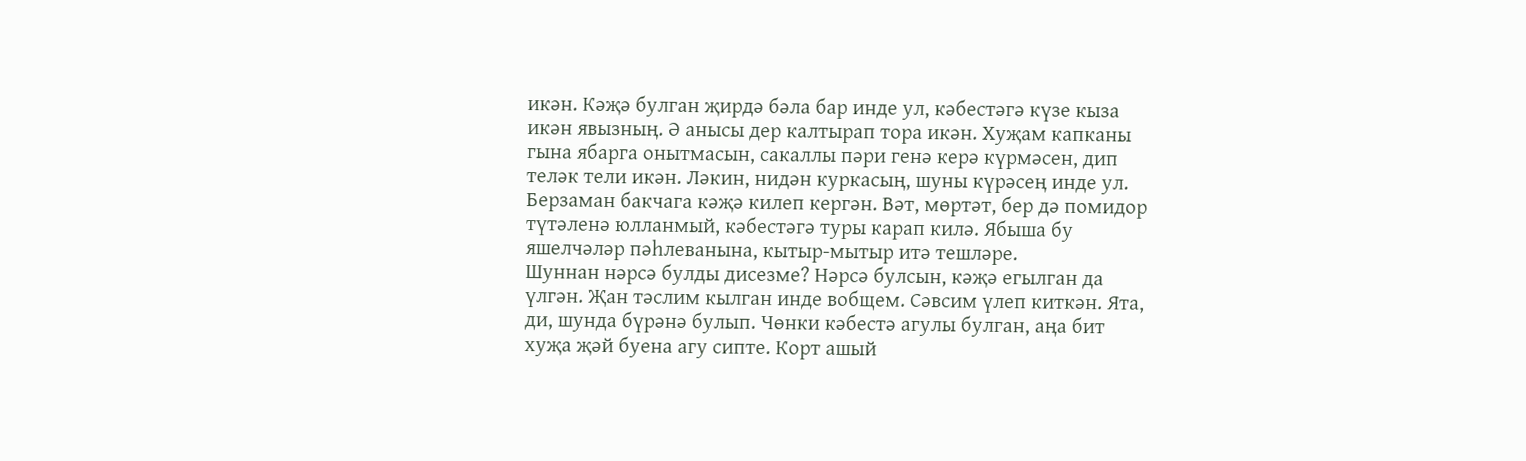икән. Кәҗә булган җирдә бәла бар инде ул, кәбестәгә күзе кыза икән явызның. Ә анысы дер калтырап тора икән. Хуҗам капканы гына ябарга онытмасын, сакаллы пәри генә керә күрмәсен, дип теләк тели икән. Ләкин, нидән куркасың, шуны күрәсең инде ул. Берзаман бакчага кәҗә килеп кергән. Вәт, мөртәт, бер дә помидор түтәленә юлланмый, кәбестәгә туры карап килә. Ябыша бу яшелчәләр пәһлеванына, кытыр-мытыр итә тешләре.
Шуннан нәрсә булды дисезме? Нәрсә булсын, кәҗә егылган да үлгән. Җан тәслим кылган инде вобщем. Сәвсим үлеп киткән. Ята, ди, шунда бүрәнә булып. Чөнки кәбестә агулы булган, аңа бит хуҗа җәй буена агу сипте. Корт ашый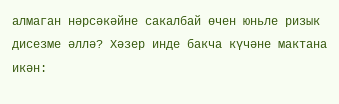алмаган нәрсәкәйне сакалбай өчен юньле ризык дисезме әллә? Хәзер инде бакча күчәне мактана икән: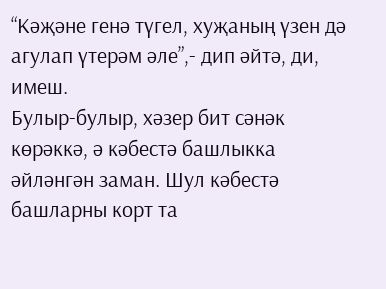“Кәҗәне генә түгел, хуҗаның үзен дә агулап үтерәм әле”,- дип әйтә, ди, имеш.
Булыр-булыр, хәзер бит сәнәк көрәккә, ә кәбестә башлыкка әйләнгән заман. Шул кәбестә башларны корт та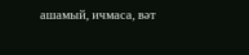ашамый, ичмаса, вәт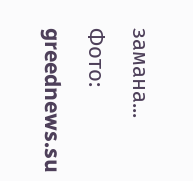замана...
Фото: greednews.su